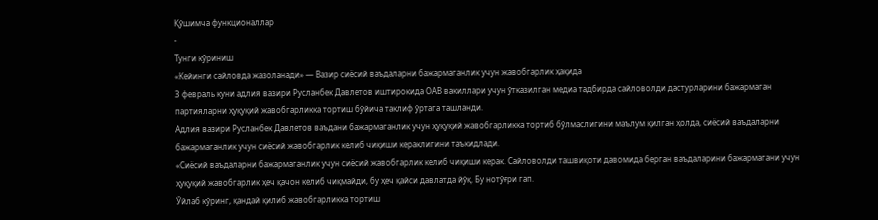Қўшимча функционаллар
-
Тунги кўриниш
«Кейинги сайловда жазоланади» — Вазир сиёсий ваъдаларни бажармаганлик учун жавобгарлик ҳақида
3 февраль куни адлия вазири Русланбек Давлетов иштирокида ОАВ вакиллари учун ўтказилган медиа тадбирда сайловолди дастурларини бажармаган партияларни ҳуқуқий жавобгарликка тортиш бўйича таклиф ўртага ташланди.
Адлия вазири Русланбек Давлетов ваъдани бажармаганлик учун ҳуқуқий жавобгарликка тортиб бўлмаслигини маълум қилган ҳолда, сиёсий ваъдаларни бажармаганлик учун сиёсий жавобгарлик келиб чиқиши кераклигини таъкидлади.
«Сиёсий ваъдаларни бажармаганлик учун сиёсий жавобгарлик келиб чиқиши керак. Сайловолди ташвиқоти давомида берган ваъдаларини бажармагани учун ҳуқуқий жавобгарлик ҳеч қачон келиб чиқмайди, бу ҳеч қайси давлатда йўқ. Бу нотўғри гап.
Ўйлаб кўринг, қандай қилиб жавобгарликка тортиш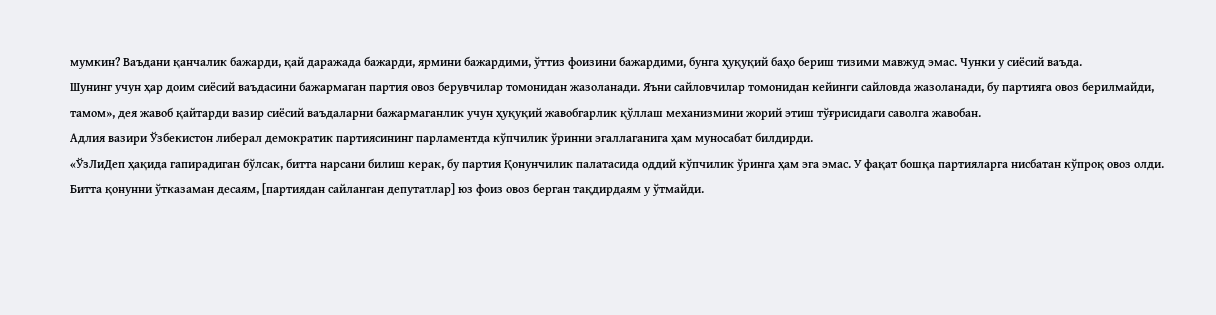мумкин? Ваъдани қанчалик бажарди, қай даражада бажарди, ярмини бажардими, ўттиз фоизини бажардими, бунга ҳуқуқий баҳо бериш тизими мавжуд эмас. Чунки у сиёсий ваъда.
Шунинг учун ҳар доим сиёсий ваъдасини бажармаган партия овоз берувчилар томонидан жазоланади. Яъни сайловчилар томонидан кейинги сайловда жазоланади, бу партияга овоз берилмайди, тамом», дея жавоб қайтарди вазир сиёсий ваъдаларни бажармаганлик учун ҳуқуқий жавобгарлик қўллаш механизмини жорий этиш тўғрисидаги саволга жавобан.
Адлия вазири Ўзбекистон либерал демократик партиясининг парламентда кўпчилик ўринни эгаллаганига ҳам муносабат билдирди.
«ЎзЛиДеп ҳақида гапирадиган бўлсак, битта нарсани билиш керак, бу партия Қонунчилик палатасида оддий кўпчилик ўринга ҳам эга эмас. У фақат бошқа партияларга нисбатан кўпроқ овоз олди. Битта қонунни ўтказаман десаям, [партиядан сайланган депутатлар] юз фоиз овоз берган тақдирдаям у ўтмайди.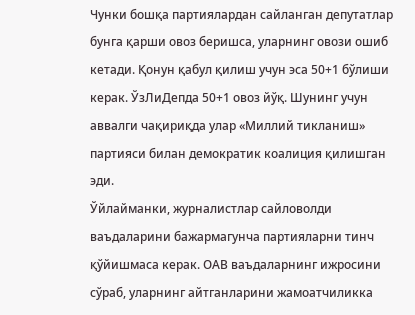Чунки бошқа партиялардан сайланган депутатлар бунга қарши овоз беришса, уларнинг овози ошиб кетади. Қонун қабул қилиш учун эса 50+1 бўлиши керак. ЎзЛиДепда 50+1 овоз йўқ. Шунинг учун аввалги чақириқда улар «Миллий тикланиш» партияси билан демократик коалиция қилишган эди.
Ўйлайманки, журналистлар сайловолди ваъдаларини бажармагунча партияларни тинч қўйишмаса керак. ОАВ ваъдаларнинг ижросини сўраб, уларнинг айтганларини жамоатчиликка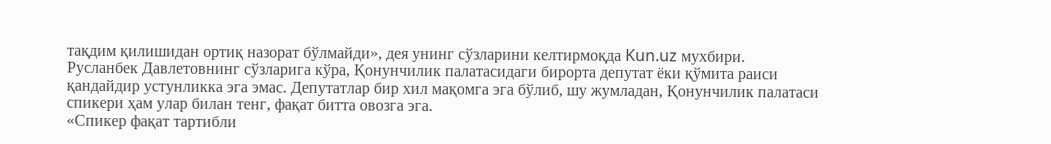тақдим қилишидан ортиқ назорат бўлмайди», дея унинг сўзларини келтирмоқда Kun.uz мухбири.
Русланбек Давлетовнинг сўзларига кўра, Қонунчилик палатасидаги бирорта депутат ёки қўмита раиси қандайдир устунликка эга эмас. Депутатлар бир хил мақомга эга бўлиб, шу жумладан, Қонунчилик палатаси спикери ҳам улар билан тенг, фақат битта овозга эга.
«Спикер фақат тартибли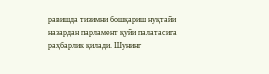равишда тизимни бошқариш нуқтайи назардан парламент қуйи палатасига раҳбарлик қилади. Шунинг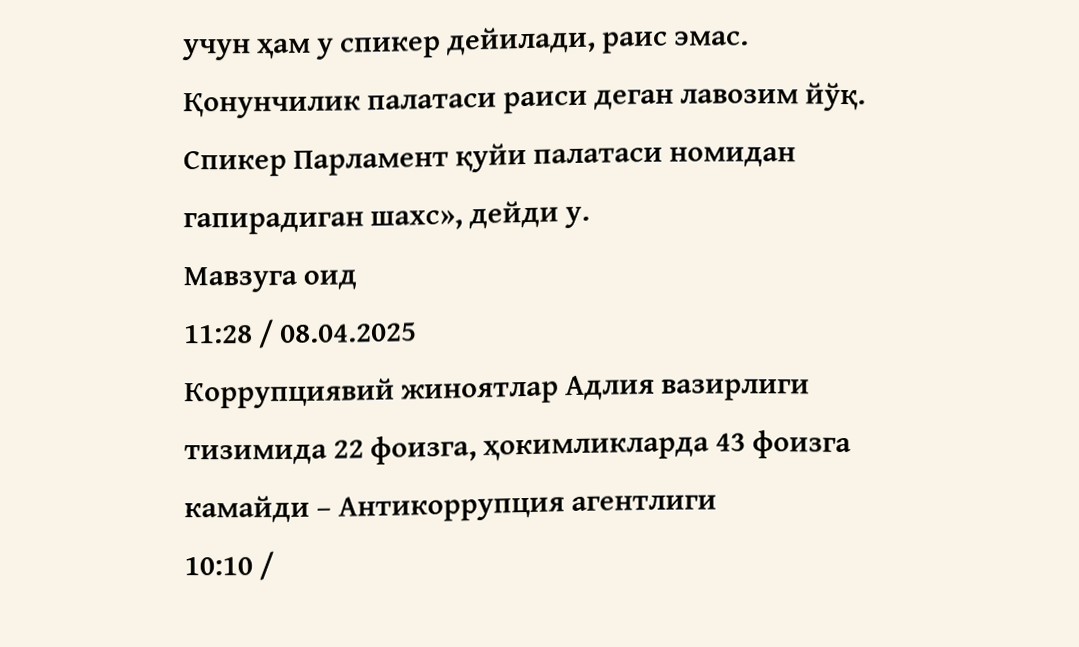учун ҳам у спикер дейилади, раис эмас. Қонунчилик палатаси раиси деган лавозим йўқ. Спикер Парламент қуйи палатаси номидан гапирадиган шахс», дейди у.
Мавзуга оид
11:28 / 08.04.2025
Коррупциявий жиноятлар Адлия вазирлиги тизимида 22 фоизга, ҳокимликларда 43 фоизга камайди – Антикоррупция агентлиги
10:10 /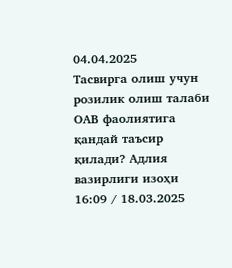04.04.2025
Тасвирга олиш учун розилик олиш талаби ОАВ фаолиятига қандай таъсир қилади? Адлия вазирлиги изоҳи
16:09 / 18.03.2025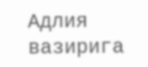Адлия вазирига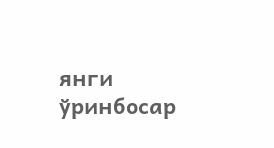янги ўринбосар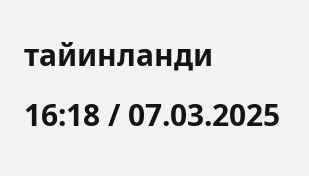тайинланди
16:18 / 07.03.2025